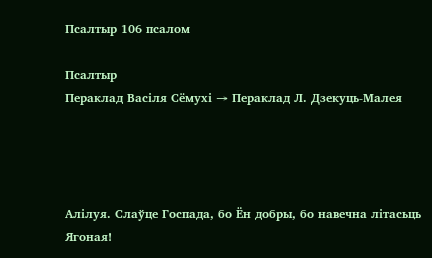Псалтыр 106 псалом

Псалтыр
Пераклад Васіля Сёмухі → Пераклад Л. Дзекуць-Малея




Алілуя. Слаўце Госпада, бо Ён добры, бо навечна літасьць Ягоная!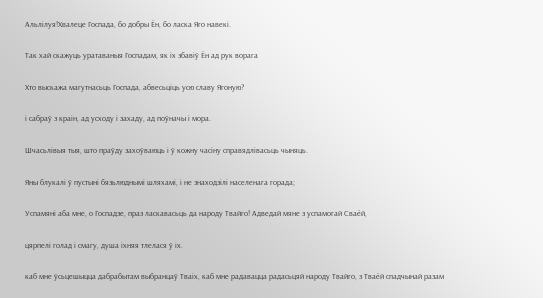Альлілуя!Хвалеце Госпада, бо добры Ён, бо ласка Яго навекі.

Так хай скажуць уратаваныя Госпадам, як іх збавіў Ён ад рук ворага

Хто выскажа магутнасьць Госпада, абвесьціць усю славу Ягоную?

і сабраў з краін, ад усходу і захаду, ад поўначы і мора.

Шчасьлівыя тыя, што праўду захоўваюць і ў кожну часіну справядлівасьць чыняць.

Яны блукалі ў пустыні бязьлюднымі шляхамі, і не знаходзілі населенага горада;

Успамяні аба мне, о Госпадзе, праз ласкавасьць да народу Твайго! Адведай мяне з успамогай Сваёй,

цярпелі голад і смагу, душа іхняя тлелася ў іх.

каб мне ўсьцешыцца дабрабытам выбранцаў Тваіх, каб мне радавацца радасьцяй народу Твайго, з Тваёй спадчынай разам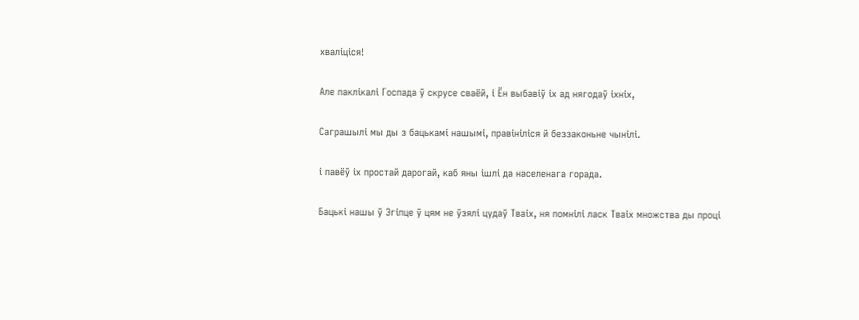хваліціся!

Але паклікалі Госпада ў скрусе сваёй, і Ён выбавіў іх ад нягодаў іхніх,

Саграшылі мы ды з бацькамі нашымі, правініліся й беззаконьне чынілі.

і павёў іх простай дарогай, каб яны ішлі да населенага горада.

Бацькі нашы ў Эгіпце ў цям не ўзялі цудаў Тваіх, ня помнілі ласк Тваіх множства ды проці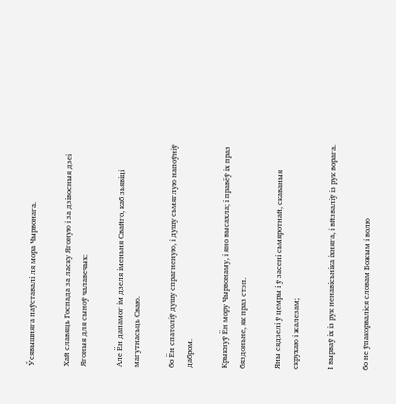Ўсявышняга паўставалі ля мора Чырвонага.

Хай славяць Госпада за ласку Ягоную і за дзівосныя дзеі Ягоныя для сыноў чалавечых:

Але Ён дапамог ім дзеля іменьня Свайго, каб зьявіці магутнасьць Сваю.

бо Ён спатоліў душу спрагненую, і душу сьмяглую напоўніў дабром.

Крыкнуў Ён мору Чырвонаму, і яно высахла; і правёў іх праз бяздоньне, як праз стэп.

Яны сядзелі ў цемры і ў засені сьмяротнай, скаваныя скрухаю і жалезам;

І вырваў іх із рук ненавісьніка іхняга, і вйзваліў із рук ворага.

бо не ўпакорваліся словам Божым і волю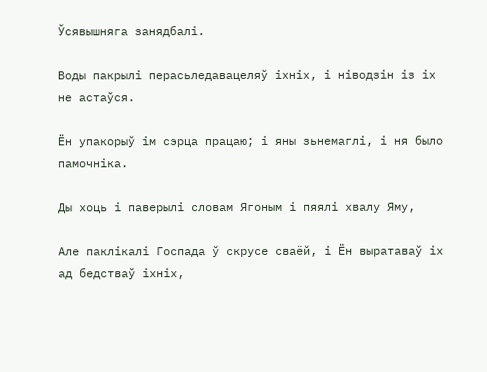Ўсявышняга занядбалі.

Воды пакрылі перасьледавацеляў іхніх, і ніводзін із іх не астаўся.

Ён упакорыў ім сэрца працаю; і яны зьнемаглі, і ня было памочніка.

Ды хоць і паверылі словам Ягоным і пяялі хвалу Яму,

Але паклікалі Госпада ў скрусе сваёй, і Ён выратаваў іх ад бедстваў іхніх,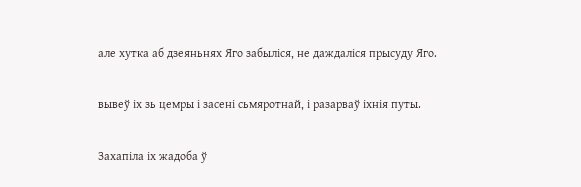але хутка аб дзеяньнях Яго забыліся, не даждаліся прысуду Яго.

вывеў іх зь цемры і засені сьмяротнай, і разарваў іхнія путы.

Захапіла іх жадоба ў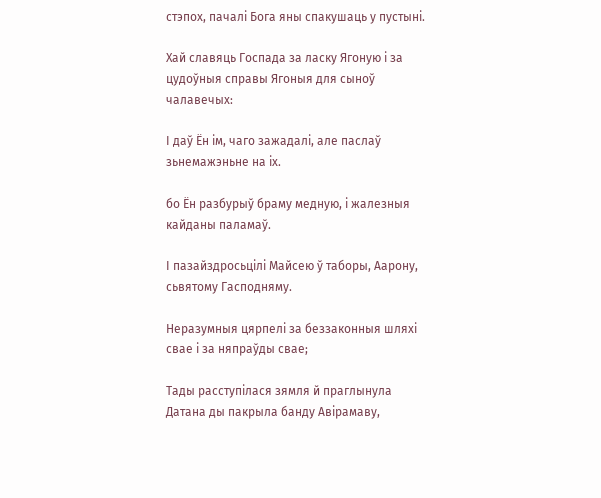стэпох, пачалі Бога яны спакушаць у пустыні.

Хай славяць Госпада за ласку Ягоную і за цудоўныя справы Ягоныя для сыноў чалавечых:

І даў Ён ім, чаго зажадалі, але паслаў зьнемажэньне на іх.

бо Ён разбурыў браму медную, і жалезныя кайданы паламаў.

І пазайздросьцілі Майсею ў таборы, Аарону, сьвятому Гасподняму.

Неразумныя цярпелі за беззаконныя шляхі свае і за няпраўды свае;

Тады расступілася зямля й праглынула Датана ды пакрыла банду Авірамаву,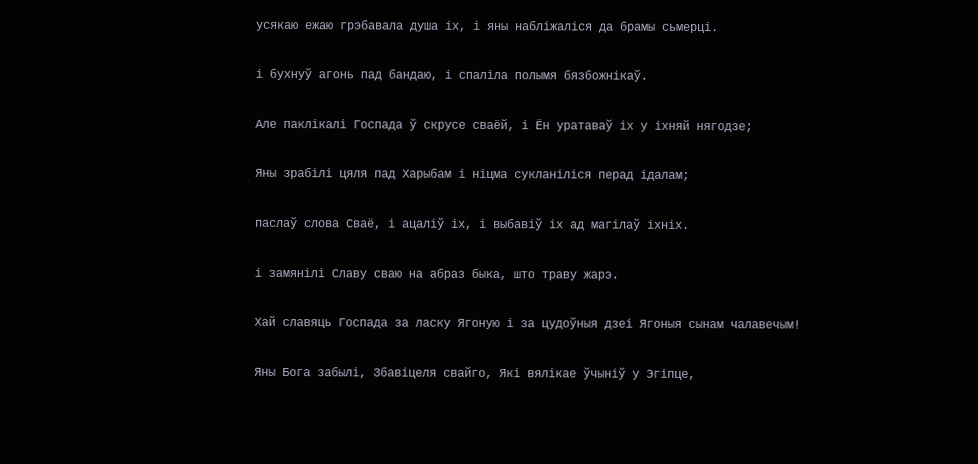усякаю ежаю грэбавала душа іх, і яны набліжаліся да брамы сьмерці.

і бухнуў агонь пад бандаю, і спаліла полымя бязбожнікаў.

Але паклікалі Госпада ў скрусе сваёй, і Ён уратаваў іх у іхняй нягодзе;

Яны зрабілі цяля пад Харыбам і ніцма сукланіліся перад ідалам;

паслаў слова Сваё, і ацаліў іх, і выбавіў іх ад магілаў іхніх.

і замянілі Славу сваю на абраз быка, што траву жарэ.

Хай славяць Госпада за ласку Ягоную і за цудоўныя дзеі Ягоныя сынам чалавечым!

Яны Бога забылі, Збавіцеля свайго, Які вялікае ўчыніў у Эгіпце,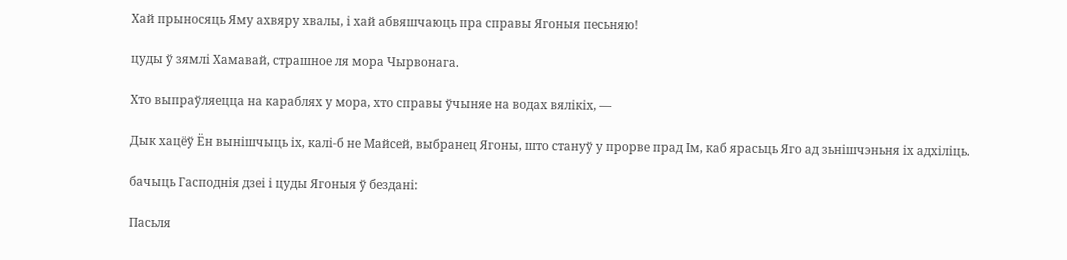Хай прыносяць Яму ахвяру хвалы, і хай абвяшчаюць пра справы Ягоныя песьняю!

цуды ў зямлі Хамавай, страшное ля мора Чырвонага.

Хто выпраўляецца на караблях у мора, хто справы ўчыняе на водах вялікіх, —

Дык хацёў Ён вынішчыць іх, калі-б не Майсей, выбранец Ягоны, што стануў у прорве прад Ім, каб ярасьць Яго ад зьнішчэньня іх адхіліць.

бачыць Гасподнія дзеі і цуды Ягоныя ў бездані:

Пасьля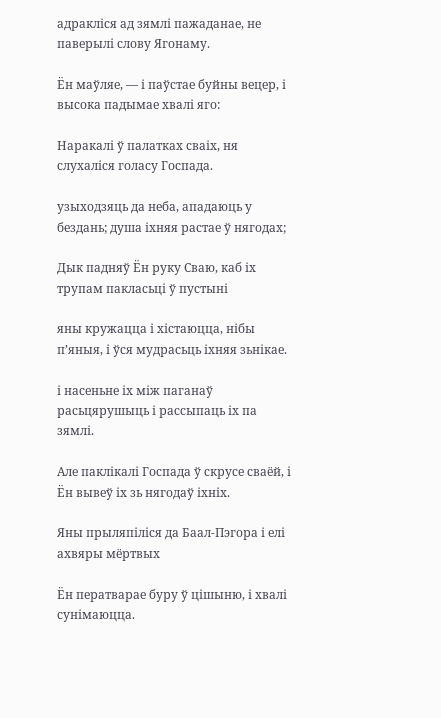адракліся ад зямлі пажаданае, не паверылі слову Ягонаму.

Ён маўляе, — і паўстае буйны вецер, і высока падымае хвалі яго:

Наракалі ў палатках сваіх, ня слухаліся голасу Госпада.

узыходзяць да неба, ападаюць у бездань; душа іхняя растае ў нягодах;

Дык падняў Ён руку Сваю, каб іх трупам пакласьці ў пустыні

яны кружацца і хістаюцца, нібы п’яныя, і ўся мудрасьць іхняя зьнікае.

і насеньне іх між паганаў расьцярушыць і рассыпаць іх па зямлі.

Але паклікалі Госпада ў скрусе сваёй, і Ён вывеў іх зь нягодаў іхніх.

Яны прыляпіліся да Баал-Пэгора і елі ахвяры мёртвых

Ён ператварае буру ў цішыню, і хвалі сунімаюцца.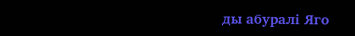ды абуралі Яго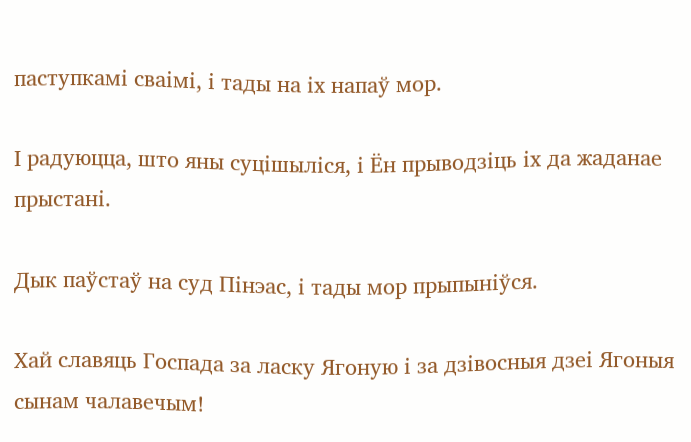паступкамі сваімі, і тады на іх напаў мор.

І радуюцца, што яны суцішыліся, і Ён прыводзіць іх да жаданае прыстані.

Дык паўстаў на суд Пінэас, і тады мор прыпыніўся.

Хай славяць Госпада за ласку Ягоную і за дзівосныя дзеі Ягоныя сынам чалавечым!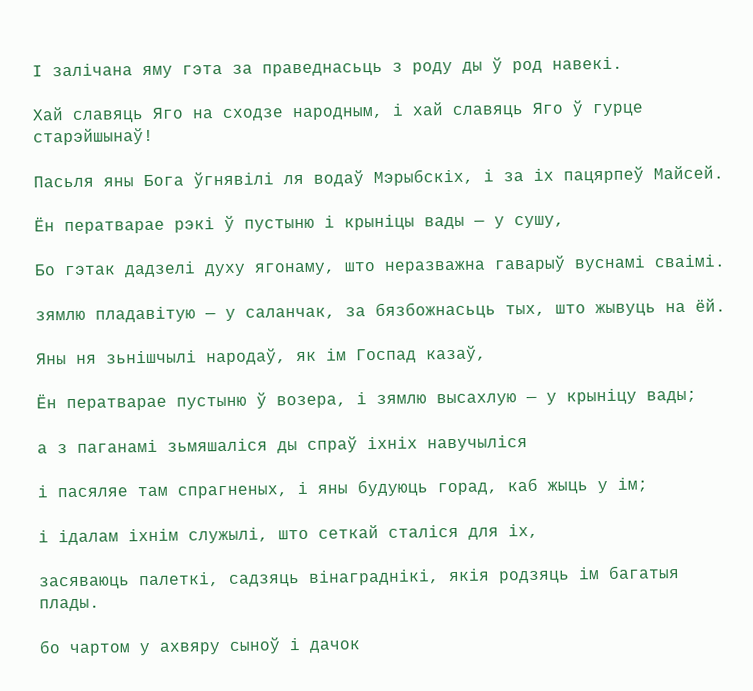І залічана яму гэта за праведнасьць з роду ды ў род навекі.

Хай славяць Яго на сходзе народным, і хай славяць Яго ў гурце старэйшынаў!

Пасьля яны Бога ўгнявілі ля водаў Мэрыбскіх, і за іх пацярпеў Майсей.

Ён ператварае рэкі ў пустыню і крыніцы вады — у сушу,

Бо гэтак дадзелі духу ягонаму, што неразважна гаварыў вуснамі сваімі.

зямлю пладавітую — у саланчак, за бязбожнасьць тых, што жывуць на ёй.

Яны ня зьнішчылі народаў, як ім Госпад казаў,

Ён ператварае пустыню ў возера, і зямлю высахлую — у крыніцу вады;

а з паганамі зьмяшаліся ды спраў іхніх навучыліся

і пасяляе там спрагненых, і яны будуюць горад, каб жыць у ім;

і ідалам іхнім служылі, што сеткай сталіся для іх,

засяваюць палеткі, садзяць вінаграднікі, якія родзяць ім багатыя плады.

бо чартом у ахвяру сыноў і дачок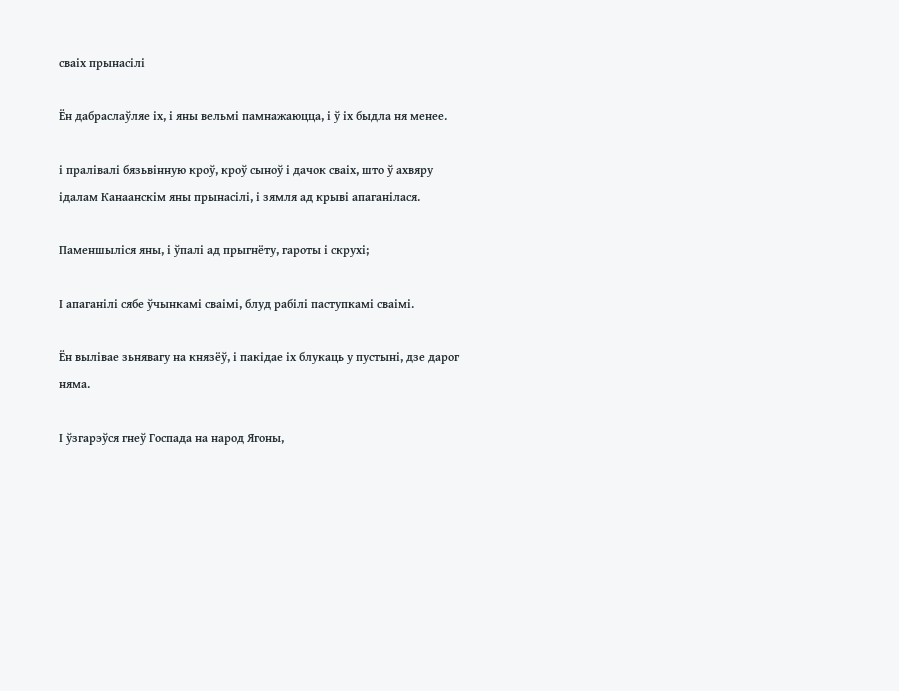сваіх прынасілі

Ён дабраслаўляе іх, і яны вельмі памнажаюцца, і ў іх быдла ня менее.

і пралівалі бязьвінную кроў, кроў сыноў і дачок сваіх, што ў ахвяру ідалам Канаанскім яны прынасілі, і зямля ад крыві апаганілася.

Паменшыліся яны, і ўпалі ад прыгнёту, гароты і скрухі;

І апаганілі сябе ўчынкамі сваімі, блуд рабілі паступкамі сваімі.

Ён вылівае зьнявагу на князёў, і пакідае іх блукаць у пустыні, дзе дарог няма.

І ўзгарэўся гнеў Госпада на народ Ягоны,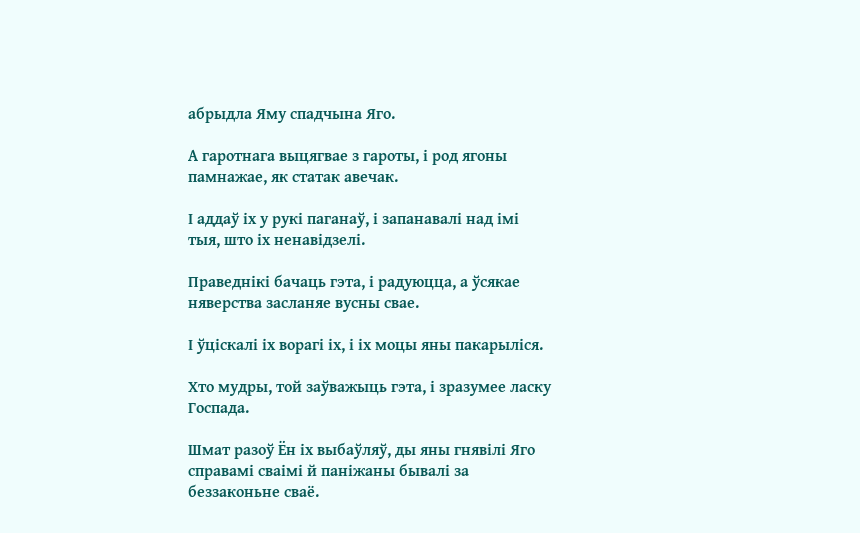абрыдла Яму спадчына Яго.

А гаротнага выцягвае з гароты, і род ягоны памнажае, як статак авечак.

І аддаў іх у рукі паганаў, і запанавалі над імі тыя, што іх ненавідзелі.

Праведнікі бачаць гэта, і радуюцца, а ўсякае няверства засланяе вусны свае.

І ўціскалі іх ворагі іх, і іх моцы яны пакарыліся.

Хто мудры, той заўважыць гэта, і зразумее ласку Госпада.

Шмат разоў Ён іх выбаўляў, ды яны гнявілі Яго справамі сваімі й паніжаны бывалі за беззаконьне сваё.